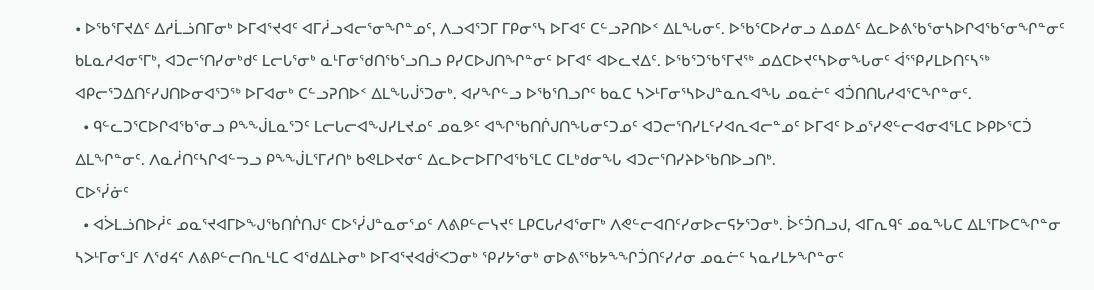• ᐅᖃᕐᒥᔪᐃᑦ ᐃᓱᒫᓘᑎᒥᓂᒃ ᐅᒥᐊᕐᔪᐊᑦ ᐊᒥᓲᓗᐊᓕᕐᓂᖏᓐᓄᑦ, ᐱᓗᐊᕐᑐᒥ ᒥᑭᓂᕐᓭ ᐅᒥᐊᑦ ᑕᓪᓗᕈᑎᐅᑉ ᐃᒪᖓᓂᑦ. ᐅᖃᕐᑕᐅᓱᓂᓗ ᐃᓄᐃᑦ ᐃᓚᐅᕕᖃᕐᓂᓴᐅᒋᐊᖃᕐᓂᖏᓐᓂᑦ ᑲᒪᓇᓱᐊᓂᕐᒥᒃ, ᐊᑐᓕᕐᑎᓯᓂᒃᑯᑦ ᒪᓕᒐᕐᓂᒃ ᓇᒻᒥᓂᖁᑎᖃᕐᓗᑎᓗ ᑭᓯᑕᐅᒍᑎᖏᓐᓂᑦ ᐅᒥᐊᑦ ᐊᐅᓚᔪᐃᑦ. ᐅᖃᕐᑐᖃᕐᒥᔪᖅ ᓄᐃᑕᐅᔪᑦᓴᐅᓂᖓᓂᑦ ᐋᕐᕿᓯᒪᐅᑎᑦᓴᖅ ᐊᑭᓕᕐᑐᐃᑎᑦᓯᒍᑎᐅᓂᐊᕐᑐᖅ ᐅᒥᐊᓂᒃ ᑕᓪᓗᕈᑎᐅᑉ ᐃᒪᖓᒎᕐᑐᓂᒃ. ᐊᓯᖏᓪᓗ ᐅᖃᕐᑎᓗᒋᑦ ᑲᓇᑕ ᓴᐳᒻᒥᓂᕐᓴᐅᒍᓐᓇᕆᐊᖓ ᓄᓇᓖᑦ ᐊᑑᑎᑎᒐᓱᐊᕐᑕᖏᓐᓂᑦ.
  • ᑫᓪᓚᑐᕐᑕᐅᒋᐊᖃᕐᓂᓗ ᑭᖕᖒᒪᓇᕐᑐᑦ ᒪᓕᒐᓕᐊᖑᓯᒪᔪᓄᑦ ᓄᓇᕗᑦ ᐊᖏᖃᑎᒌᒍᑎᖓᓂᑦᑐᓄᑦ ᐊᑐᓕᕐᑎᓯᒪᑦᓯᐊᕆᐊᓕᓐᓄᑦ ᐅᒥᐊᑦ ᐅᓄᕐᓯᕙᓪᓕᐊᓂᐊᕐᒪᑕ ᐅᑭᐅᕐᑕᑑ ᐃᒪᖏᓐᓂᑦ. ᐱᓇᓲᑎᑦᓴᒋᐊᓪᓓᓗ ᑭᖕᖒᒪᕐᒥᓱᑎᒃ ᑲᕙᒪᐅᔪᓂᑦ ᐃᓚᐅᓕᐅᒥᒋᐊᖃᕐᒪᑕ ᑕᒪᒃᑯᓂᖓ ᐊᑐᓕᕐᑎᓯᔨᐅᖃᑎᐅᓗᑎᒃ.
ᑕᐅᕐᓰᓃᑦ
  • ᐊᐴᒪᓘᑎᐅᓲᑦ ᓄᓇᕐᔪᐊᒥᐅᖑᖃᑎᒌᑎᒍᑦ ᑕᐅᕐᓰᒍᓐᓇᓂᕐᓄᑦ ᐱᕕᑭᓪᓕᓭᔪᑦ ᒪᑭᑕᒐᓱᐊᕐᓂᒥᒃ ᐱᕙᓪᓕᐊᑎᑦᓯᓂᐅᓕᕋᔭᕐᑐᓂᒃ. ᐆᑦᑑᑎᓗᒍ, ᐊᒥᕆᑫᑦ ᓄᓇᖓᑕ ᐃᒪᕐᒥᐅᑕᖏᓐᓂ ᓴᐳᒻᒥᓂᕐᒧᑦ ᐱᖁᔦᑦ ᐱᕕᑭᓪᓕᑎᕆᒻᒪᑕ ᐊᖁᐃᒪᔨᓂᒃ ᐅᒥᐊᕐᔪᐊᑰᕐᐸᑐᓂᒃ ᕿᓯᔭᕐᓂᒃ ᓂᐅᕕᕐᖃᔭᖕᖏᑑᑎᑦᓯᓱᓂ ᓄᓇᓖᑦ ᓴᓇᓯᒪᔭᖏᓐᓂᑦ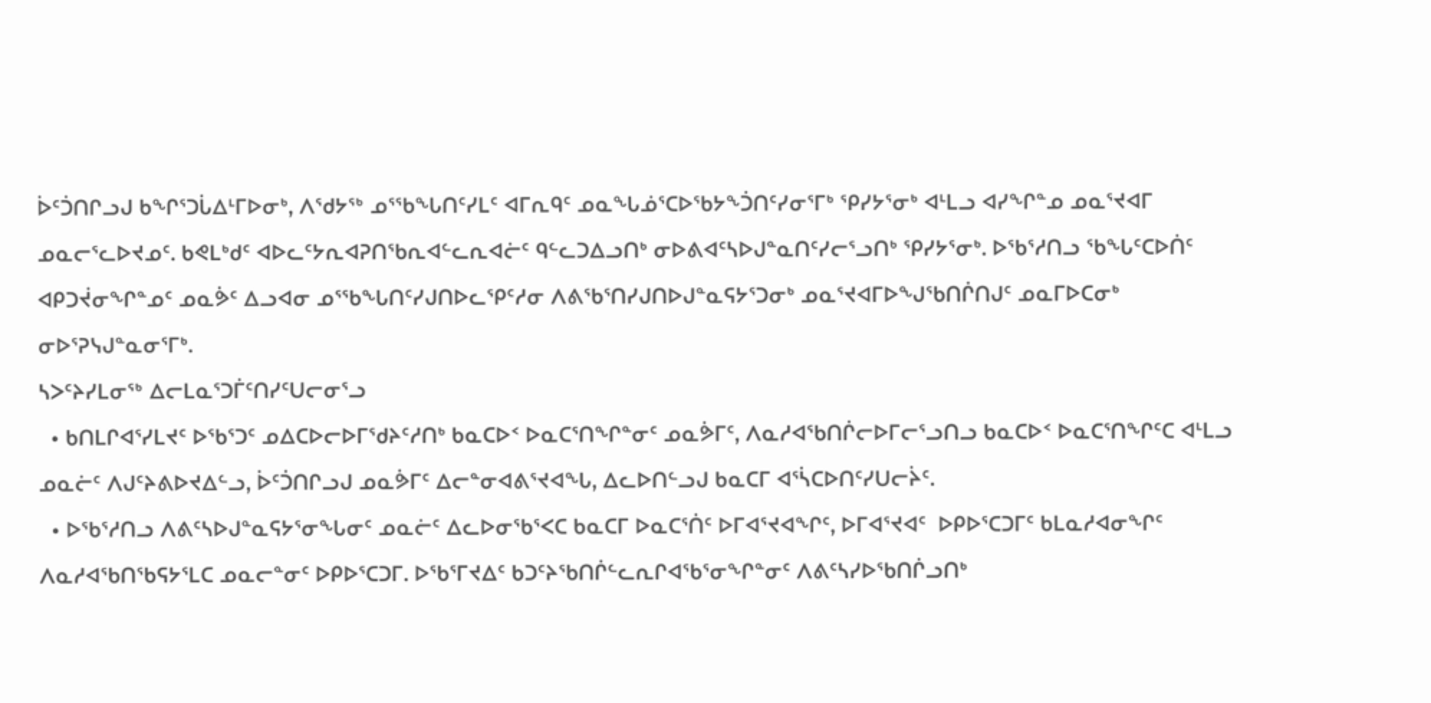ᐆᑦᑑᑎᒋᓗᒍ ᑲᖏᕐᑐᒑᐃᒻᒥᐅᓂᒃ, ᐱᖁᔭᖅ ᓄᕐᖃᖓᑎᑦᓯᒪᑦ ᐊᒥᕆᑫᑦ ᓄᓇᖓᓅᕐᑕᐅᖃᔭᖕᑑᑎᑦᓯᓂᕐᒥᒃ ᕿᓯᔭᕐᓂᒃ ᐊᒻᒪᓗ ᐊᓯᖏᓐᓄ ᓄᓇᕐᔪᐊᒥ ᓄᓇᓕᕐᓚᐅᔪᓄᑦ. ᑲᕙᒪᒃᑯᑦ ᐊᐅᓚᑦᔭᕆᐊᕈᑎᖃᕆᐊᓪᓚᕆᐊᓖᑦ ᑫᓪᓚᑐᐃᓗᑎᒃ ᓂᐅᕕᐊᑦᓴᐅᒍᓐᓇᑎᑦᓯᓕᕐᓗᑎᒃ ᕿᓯᔭᕐᓂᒃ. ᐅᖃᕐᓱᑎᓗ ᖃᖓᑦᑕᐅᑏᑦ ᐊᑭᑐᔫᓂᖏᓐᓄᑦ ᓄᓇᕘᑦ ᐃᓗᐊᓂ ᓄᕐᖃᖓᑎᑦᓯᒍᑎᐅᓚᕿᑦᓱᓂ ᐱᕕᖃᕐᑎᓯᒍᑎᐅᒍᓐᓇᕋᔭᕐᑐᓂᒃ ᓄᓇᕐᔪᐊᒥᐅᖑᖃᑎᒌᑎᒍᑦ ᓄᓇᒥᐅᑕᓂᒃ ᓂᐅᕐᕈᓭᒍᓐᓇᓂᕐᒥᒃ.
ᓴᐳᑦᔨᓯᒪᓂᖅ ᐃᓕᒪᓇᕐᑐᒦᑦᑎᓯᑦᑌᓕᓂᕐᓗ
  • ᑲᑎᒪᒋᐊᕐᓯᒪᔪᑦ ᐅᖃᕐᑐᑦ ᓄᐃᑕᐅᓕᐅᒥᖁᔨᑦᓱᑎᒃ ᑲᓇᑕᐅᑉ ᐅᓇᑕᕐᑎᖏᓐᓂᑦ ᓄᓇᕘᒥᑦ, ᐱᓇᓱᐊᖃᑎᒌᓕᐅᒥᓕᕐᓗᑎᓗ ᑲᓇᑕᐅᑉ ᐅᓇᑕᕐᑎᖏᑦᑕ ᐊᒻᒪᓗ ᓄᓇᓖᑦ ᐱᒍᑦᔨᕕᐅᔪᐃᓪᓗ, ᐆᑦᑑᑎᒋᓗᒍ ᓄᓇᕘᒥᑦ ᐃᓕᓐᓂᐊᕕᕐᔪᐊᖓ, ᐃᓚᐅᑎᓪᓗᒍ ᑲᓇᑕᒥ ᐊᕐᓵᑕᐅᑎᑦᓯᑌᓕᔩᑦ.
  • ᐅᖃᕐᓱᑎᓗ ᐱᕕᑦᓴᐅᒍᓐᓇᕋᔭᕐᓂᖓᓂᑦ ᓄᓇᓖᑦ ᐃᓚᐅᓂᖃᕐᐸᑕ ᑲᓇᑕᒥ ᐅᓇᑕᕐᑏᑦ ᐅᒥᐊᕐᔪᐊᖏᑦ, ᐅᒥᐊᕐᔪᐊᑦ  ᐅᑭᐅᕐᑕᑐᒥᑦ ᑲᒪᓇᓱᐊᓂᖏᑦ ᐱᓇᓱᐊᖃᑎᖃᕋᔭᕐᒪᑕ ᓄᓇᓕᓐᓂᑦ ᐅᑭᐅᕐᑕᑐᒥ. ᐅᖃᕐᒥᔪᐃᑦ ᑲᑐᑦᔨᖃᑎᒌᓪᓚᕆᒋᐊᖃᕐᓂᖏᓐᓂᑦ ᐱᕕᑦᓴᓯᐅᖃᑎᒌᓗᑎᒃ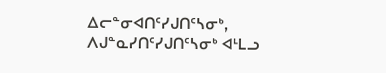ᐃᓕᓐᓂᐊᑎᑦᓯᒍᑎᑦᓴᓂᒃ, ᐱᒍᓐᓇᓯᑎᑦᓯᒍᑎᑦᓴᓂᒃ ᐊᒻᒪᓗ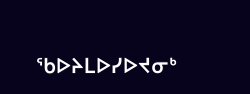ᖃᐅᔨᒪᐅᓯᐅᔪᓂᒃ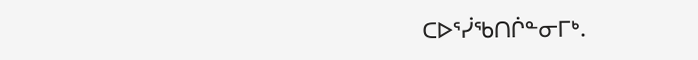ᑕᐅᕐᓰᖃᑎᒌᓐᓂᒥᒃ.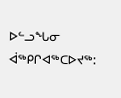ᐅᓪᓗᖓᓂ ᐋᖅᑭᒋᐊᖅᑕᐅᔪᖅ: